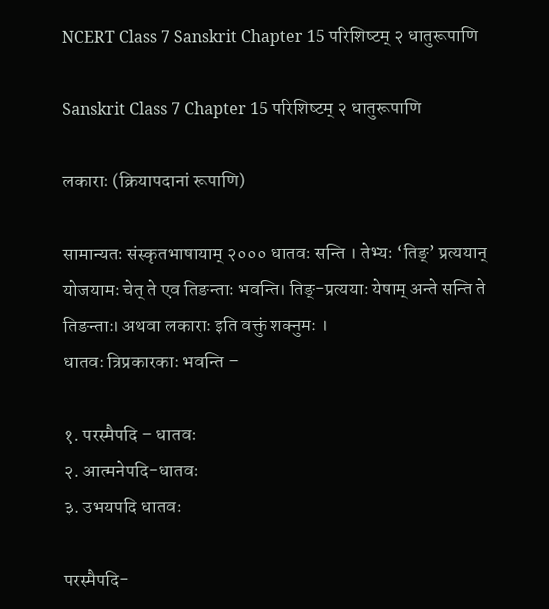NCERT Class 7 Sanskrit Chapter 15 परिशिष्‍टम् २ धातुरूपाणि

Sanskrit Class 7 Chapter 15 परिशिष्‍टम् २ धातुरूपाणि

लकाराः (क्रियापदानां रूपाणि)

सामान्यतः संस्कृतभाषायाम् २००० धातवः सन्ति । तेभ्यः ‘तिङ्’ प्रत्ययान् योजयामः चेत् ते एव तिङन्ताः भवन्ति। तिङ्-प्रत्ययाः येषाम् अन्ते सन्ति ते तिङन्ताः। अथवा लकाराः इति वक्तुं शक्नुमः ।
धातवः त्रिप्रकारकाः भवन्ति –

१. परस्मैपदि – धातवः
२. आत्मनेपदि-धातवः
३. उभयपदि धातवः

परस्मैपदि-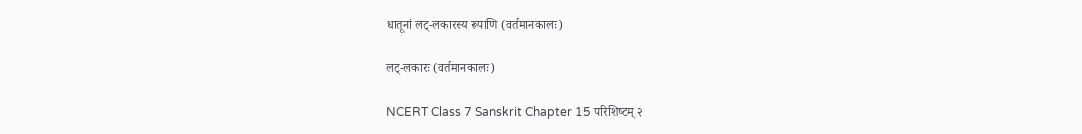धातूनां लट्-लकारस्य रूपाणि (वर्तमानकालः)

लट्-लकारः (वर्तमानकालः)

NCERT Class 7 Sanskrit Chapter 15 परिशिष्‍टम् २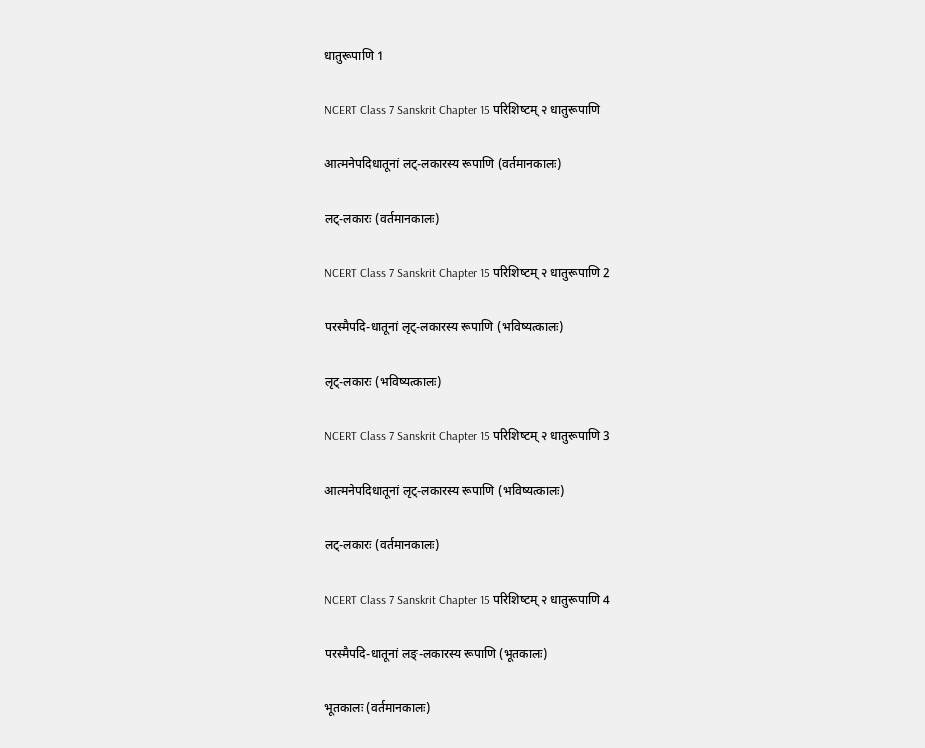धातुरूपाणि 1

NCERT Class 7 Sanskrit Chapter 15 परिशिष्‍टम् २ धातुरूपाणि

आत्मनेपदिधातूनां लट्-लकारस्य रूपाणि (वर्तमानकालः)

लट्-लकारः (वर्तमानकालः)

NCERT Class 7 Sanskrit Chapter 15 परिशिष्‍टम् २ धातुरूपाणि 2

परस्मैपदि-धातूनां लृट्-लकारस्य रूपाणि (भविष्यत्कालः)

लृट्-लकारः (भविष्यत्कालः)

NCERT Class 7 Sanskrit Chapter 15 परिशिष्‍टम् २ धातुरूपाणि 3

आत्मनेपदिधातूनां लृट्-लकारस्य रूपाणि (भविष्यत्कालः)

लट्-लकारः (वर्तमानकालः)

NCERT Class 7 Sanskrit Chapter 15 परिशिष्‍टम् २ धातुरूपाणि 4

परस्मैपदि-धातूनां लङ्-लकारस्य रूपाणि (भूतकालः)

भूतकालः (वर्तमानकालः)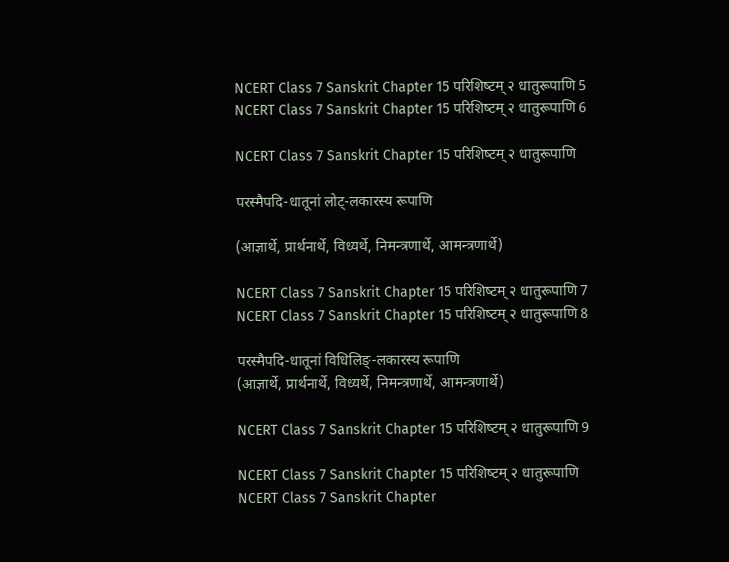NCERT Class 7 Sanskrit Chapter 15 परिशिष्‍टम् २ धातुरूपाणि 5
NCERT Class 7 Sanskrit Chapter 15 परिशिष्‍टम् २ धातुरूपाणि 6

NCERT Class 7 Sanskrit Chapter 15 परिशिष्‍टम् २ धातुरूपाणि

परस्मैपदि-धातूनां लोट्-लकारस्य रूपाणि

(आज्ञार्थे, प्रार्थनार्थे, विध्यर्थे, निमन्त्रणार्थे, आमन्त्रणार्थे)

NCERT Class 7 Sanskrit Chapter 15 परिशिष्‍टम् २ धातुरूपाणि 7
NCERT Class 7 Sanskrit Chapter 15 परिशिष्‍टम् २ धातुरूपाणि 8

परस्मैपदि-धातूनां विधिलिङ्-लकारस्य रूपाणि
(आज्ञार्थे, प्रार्थनार्थे, विध्यर्थे, निमन्त्रणार्थे, आमन्त्रणार्थे)

NCERT Class 7 Sanskrit Chapter 15 परिशिष्‍टम् २ धातुरूपाणि 9

NCERT Class 7 Sanskrit Chapter 15 परिशिष्‍टम् २ धातुरूपाणि
NCERT Class 7 Sanskrit Chapter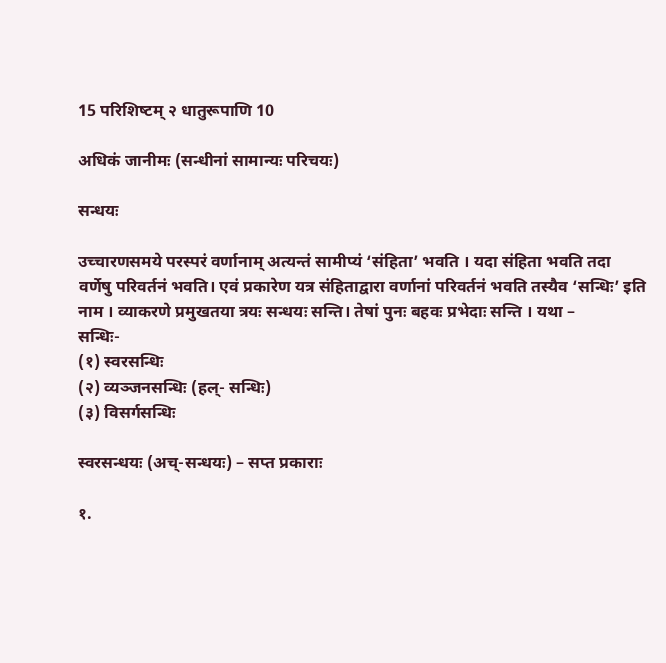15 परिशिष्‍टम् २ धातुरूपाणि 10

अधिकं जानीमः (सन्धीनां सामान्यः परिचयः)

सन्धयः

उच्चारणसमये परस्परं वर्णानाम् अत्यन्तं सामीप्यं ‘संहिता’ भवति । यदा संहिता भवति तदा वर्णेषु परिवर्तनं भवति। एवं प्रकारेण यत्र संहिताद्वारा वर्णानां परिवर्तनं भवति तस्यैव ‘सन्धिः’ इति नाम । व्याकरणे प्रमुखतया त्रयः सन्धयः सन्ति। तेषां पुनः बहवः प्रभेदाः सन्ति । यथा –
सन्धिः-
(१) स्वरसन्धिः
(२) व्यञ्जनसन्धिः (हल्- सन्धिः)
(३) विसर्गसन्धिः

स्वरसन्धयः (अच्-सन्धयः) – सप्त प्रकाराः

१.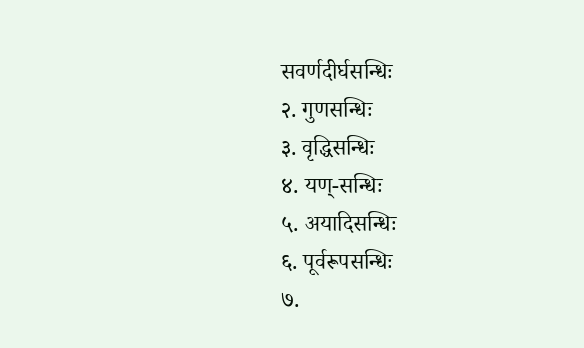सवर्णदीर्घसन्धिः
२. गुणसन्धिः
३. वृद्धिसन्धिः
४. यण्-सन्धिः
५. अयादिसन्धिः
६. पूर्वरूपसन्धिः
७.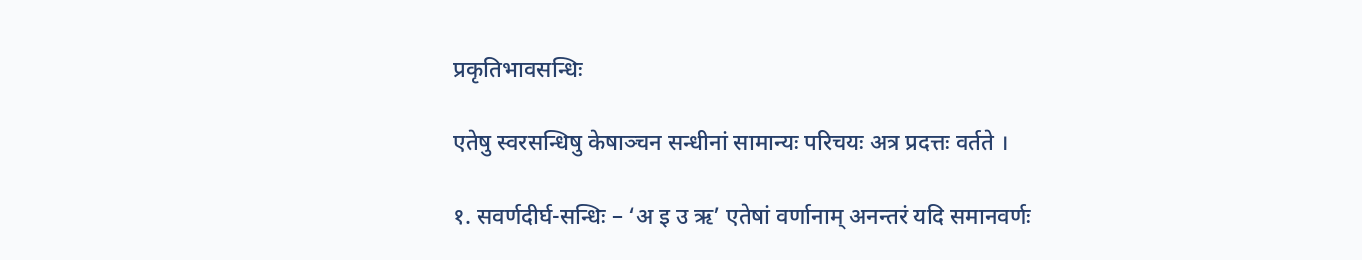प्रकृतिभावसन्धिः

एतेषु स्वरसन्धिषु केषाञ्चन सन्धीनां सामान्यः परिचयः अत्र प्रदत्तः वर्तते ।

१. सवर्णदीर्घ-सन्धिः – ‘अ इ उ ऋ’ एतेषां वर्णानाम् अनन्तरं यदि समानवर्णः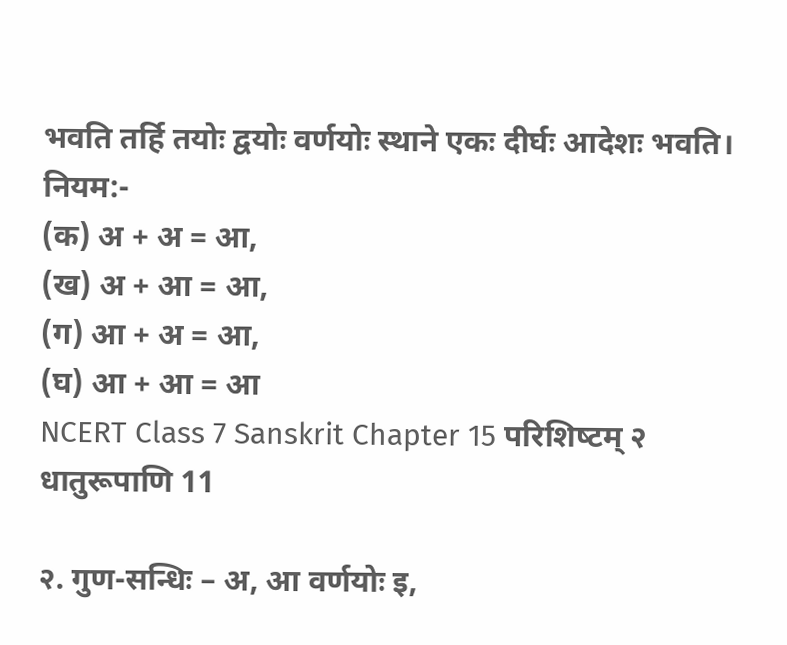भवति तर्हि तयोः द्वयोः वर्णयोः स्थाने एकः दीर्घः आदेशः भवति।
नियम:-
(क) अ + अ = आ,
(ख) अ + आ = आ,
(ग) आ + अ = आ,
(घ) आ + आ = आ
NCERT Class 7 Sanskrit Chapter 15 परिशिष्‍टम् २ धातुरूपाणि 11

२. गुण-सन्धिः – अ, आ वर्णयोः इ,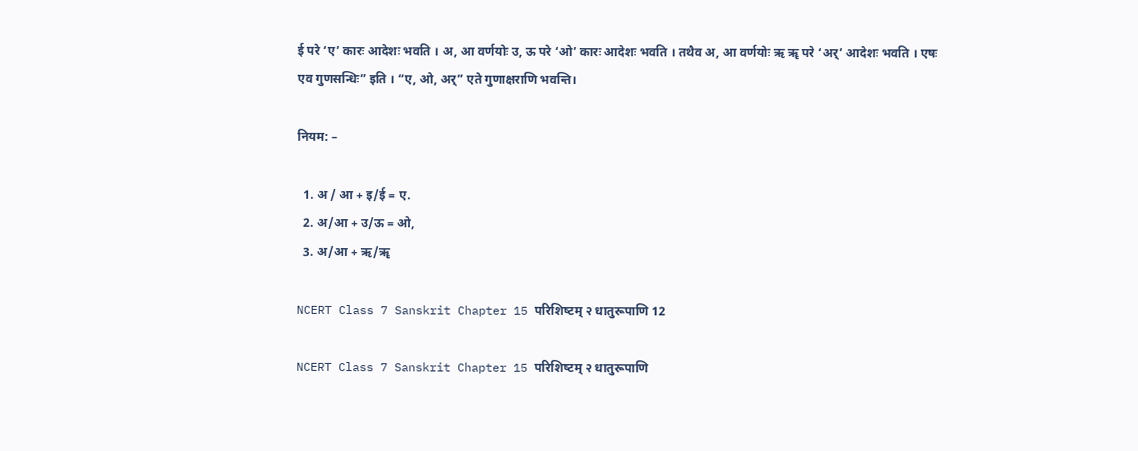ई परे ‘ए’ कारः आदेशः भवति । अ, आ वर्णयोः उ, ऊ परे ‘ओ’ कारः आदेशः भवति । तथैव अ, आ वर्णयोः ऋ ॠ परे ‘अर्’ आदेशः भवति । एषः एव गुणसन्धिः” इति । “ए, ओ, अर्” एते गुणाक्षराणि भवन्ति।

नियम: –

  1. अ / आ + इ/ई = ए.
  2. अ/आ + उ/ऊ = ओ,
  3. अ/आ + ऋ/ॠ

NCERT Class 7 Sanskrit Chapter 15 परिशिष्‍टम् २ धातुरूपाणि 12

NCERT Class 7 Sanskrit Chapter 15 परिशिष्‍टम् २ धातुरूपाणि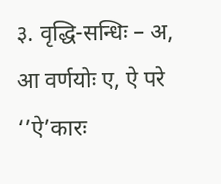३. वृद्धि-सन्धिः – अ, आ वर्णयोः ए, ऐ परे ‘’ऐ’कारः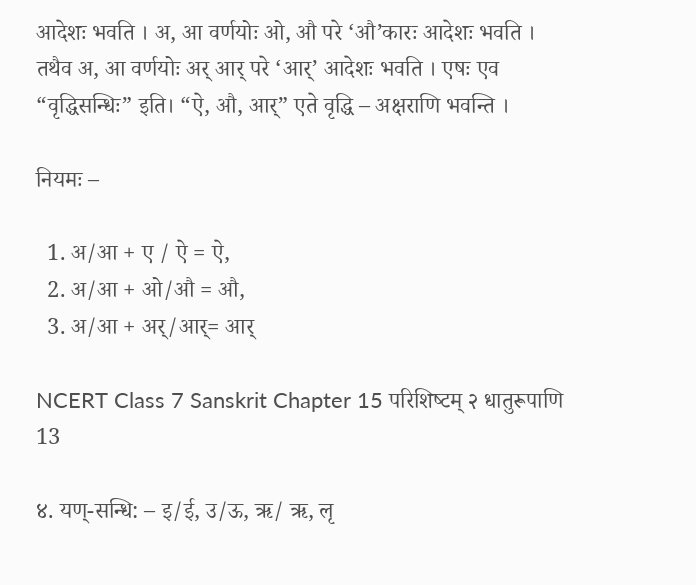आदेशः भवति । अ, आ वर्णयोः ओ, औ परे ‘औ’कारः आदेशः भवति । तथैव अ, आ वर्णयोः अर् आर् परे ‘आर्’ आदेशः भवति । एषः एव “वृद्धिसन्धिः” इति। “ऐ, औ, आर्” एते वृद्धि – अक्षराणि भवन्ति ।

नियमः –

  1. अ/आ + ए / ऐ = ऐ,
  2. अ/आ + ओ/औ = औ,
  3. अ/आ + अर्/आर्= आर्

NCERT Class 7 Sanskrit Chapter 15 परिशिष्‍टम् २ धातुरूपाणि 13

४. यण्-सन्धि: – इ/ई, उ/ऊ, ऋ/ ऋ, लृ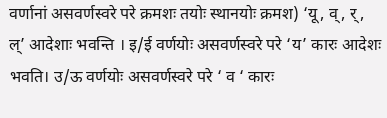वर्णानां असवर्णस्वरे परे क्रमशः तयोः स्थानयोः क्रमश) ‘यू, व्, र्, ल्’ आदेशाः भवन्ति । इ/ई वर्णयोः असवर्णस्वरे परे ‘य’ कारः आदेशः भवति। उ/ऊ वर्णयोः असवर्णस्वरे परे ‘ व ‘ कारः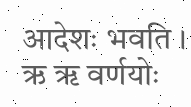आदेशः भवति । ऋ ॠ वर्णयोः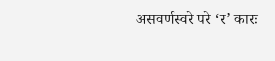असवर्णस्वरे परे ‘र’ कारः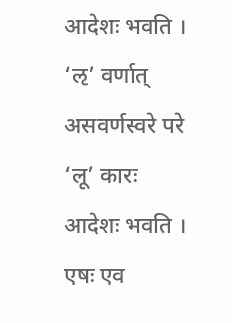आदेशः भवति । ‘ऌ’ वर्णात् असवर्णस्वरे परे ‘लू’ कारः आदेशः भवति । एषः एव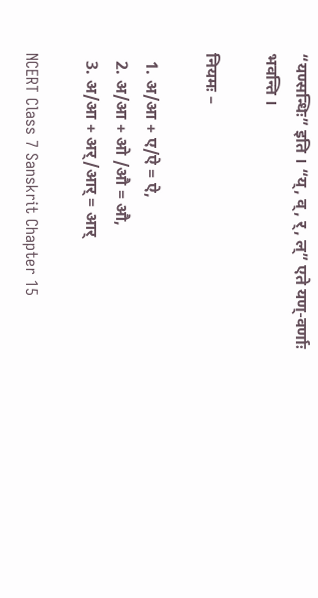“यण्सन्धिः” इति । “य्, व्, र्, ल्” एते यण्-वर्णाः भवन्ति ।

नियमः –

  1. अ/आ + ए/ऐ = ऐ,
  2. अ/आ + ओ /औ = औ,
  3. अ/आ + अर्/आर् = आर्

NCERT Class 7 Sanskrit Chapter 15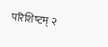परिशिष्‍टम् २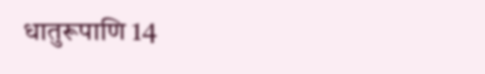धातुरूपाणि 14